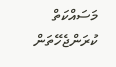މަސައްކަތް ކުރަންޖެހޭތަން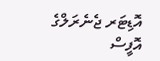އޮޑިޓަރ ޖެނެރަލްގެ އޮފީސް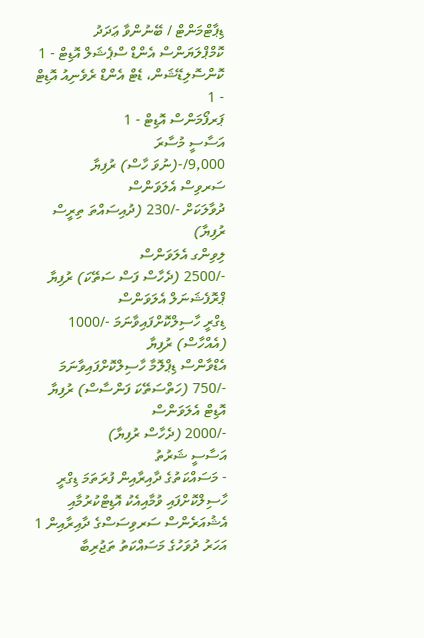ޑިޕާޓްމަންޓް / ބޭނުންވާ ޢަދަދު
ކޮމްޕްލަޔަންސް އެންޑް ސްޕެޝަލް އޮޑިޓް - 1
ކޮންސޮލިޑޭޝަން، ޑެޓް އެންޑް ރެވެނިއު އޮޑިޓް - 1
ޕަރފޯމަންސް އޮޑިޓް - 1
އަސާސީ މުސާރަ
9,000/-(ނުވަ ހާސް) ރުފިޔާ
ސަރވިސް އެލަވަންސް
ދުވާލަކަށް -/230 (ދުއިސައްތަ ތިރީސް ރުފިޔާ)
ލިވިންގ އެލަވަންސް
-/2500 (ދެހާސް ފަސް ސަތޭކަ) ރުފިޔާ
ޕްރޮފެޝަނަލް އެލަވަންސް
ޑިގްރީ ހާސިލްކޮށްފައިވާނަމަ -/1000 (އެއްހާސް) ރުފިޔާ
އެޑްވާންސް ޑިޕްލޮމާ ހާސިލްކޮށްފައިވާނަމަ -/750 (ހަތްސަތޭކަ ފަންސާސް) ރުފިޔާ
އޮޑިޓް އެލަވަންސް
-/2000 (ދެހާސް ރުފިޔާ)
އަސާސީ ޝަރުތު
- މަސައްކަތުގެ ދާއިރާއިން ފުރަތަމަ ޑިގްރީ ހާސިލްކޮށްފައި ވުމާއިއެކު އޮޑިޓްކުރުމާއި އެޝުއަރެންސް ސަރވިސަސްގެ ދާއިރާއިން 1 އަހަރު ދުވަހުގެ މަސައްކަތު ތަޖުރިބާ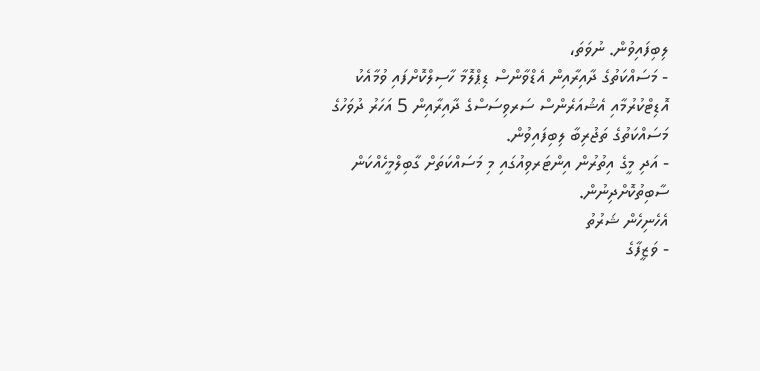ލިބިފައިވުން. ނުވަތަ،
- މަސައްކަތުގެ ދާއިރާއިން އެޑްވާންސް ޑިޕްލޮމާ ހާސިލްކޮށްފައި ވުމާއެކު އޮޑިޓްކުރުމާއި އެޝުއަރެންސް ސަރވިސަސްގެ ދާއިރާއިން 5 އަހަރު ދުވަހުގެ މަސައްކަތުގެ ތަޖުރިބާ ލިބިފައިވުން.
- އަދި މީގެ އިތުރުން އިންޓަރވިއުގައި މި މަސައްކަތަށް ގާބިލްމީހެއްކަން ސާބިތުކޮށްދިނުން.
އެހެނިހެން ޝަރުތު
- ވަޒީފާގެ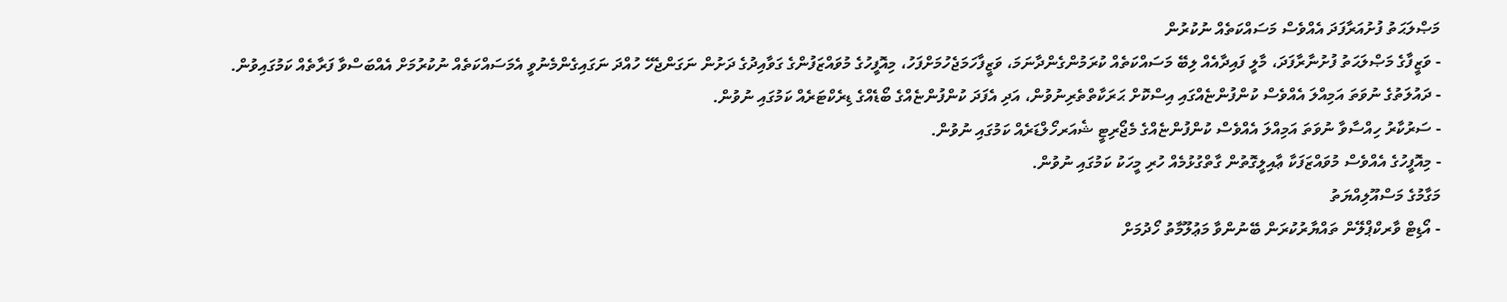މަޞްލަޙަތު ފުށުއަރާފަދަ އެއްވެސް މަސައްކަތެއް ނުކުރުން
- ވަޒީފާގެ މަޞްލަޙަތު ފުށުނާރާފަދަ، މާލީ ފައިދާއެއް ލިބޭ މަސައްކަތެއް ކުރަމުންގެންދާނަމަ، ވަޒީފާހަމަޖެހުމަށްފަހު، މިއޮފީހުގެ މުވައްޒަފުންގެ ގަވާއިދުގެ ދަށުން ނަގަންޖެހޭ ހުއްދަ ނަގައިގެންމެނުވީ އެމަސައްކަތެއް ނުކުރުމަށް އެއްބަސްވާ ފަރާތެއް ކަމުގައިވުން.
- ދައުލަތުގެ ނުވަތަ އަމިއްލަ އެއްވެސް ކުންފުންޏެއްގައި އިސްކޮށް ޙަރަކާތްތެރިނުވުން، އަދި އެފަދަ ކުންފުންޏެއްގެ ބޯޑެއްގެ ޑިރެކްޓަރެއް ކަމުގައި ނުވުން.
- ސަރުކާރު ހިއްސާވާ ނުވަތަ އަމިއްލަ އެއްވެސް ކުންފުންޏެއްގެ މެޖޯރިޓީ ޝެއަރހޯލްޑަރެއް ކަމުގައި ނުވުން.
- މިއޮފީހުގެ އެއްވެސް މުވައްޒަފަކާ ޢާއިލީގޮތުން ގާތްގުޅުމެއް ހުރި މީހަކު ކަމުގައި ނުވުން.
މަގާމުގެ މަސްއޫލިއްޔަތު
- އޯޑިޓް ވާރކްޕްލޭން ތައްޔާރުކުރަން ބޭނުންވާ މަޢުލޫމާތު ހޯދުމަށް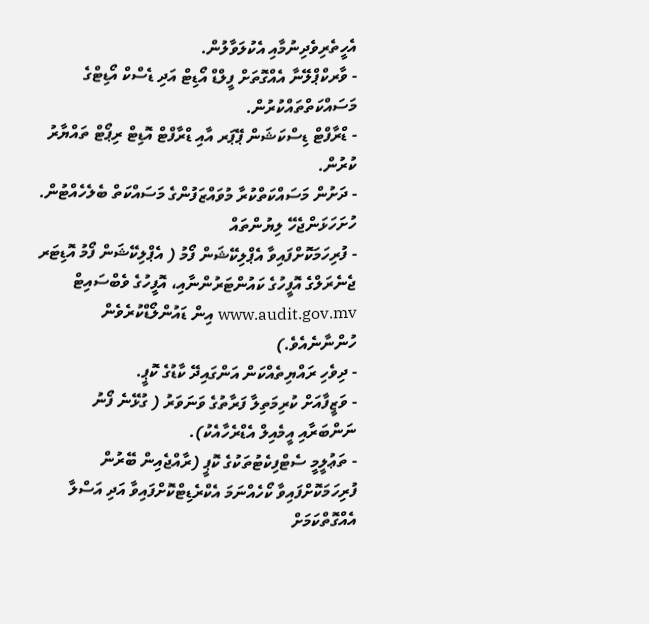އެހީތެރިވެދިނުމާއި އެކުލަވާލުން.
- ވާރކްޕްލޭނާ އެއްގޮތަށް ފީލްޑް އޯޑިޓް އަދި ޑެސްކް އޯޑިޓްގެ މަސައްކަތްތައްކުރުން.
- ޑްރާފްޓް ޑިސްކަޝަން ޕޭޕަރ އާއި ޑްރާފްޓް އޮޑިޓް ރިޕޯޓް ތައްޔާރު ކުރުން.
- ދަށުން މަސައްކަތްކުރާ މުވައްޒަފުންގެ މަސައްކަތް ބެލެހެއްޓުން.
ހުށަހަޅަންޖެހޭ ލިޔުންތައް
- ފުރިހަމަކޮށްފައިވާ އެޕްލިކޭޝަން ފޯމު ( އެޕްލިކޭޝަން ފޯމު އޮޑިޓަރ ޖެނެރަލްގެ އޮފީހުގެ ކައުންޓަރުންނާއި، އޮފީހުގެ ވެބްސައިޓް www.audit.gov.mv އިން ޑައުންލޯޑްކުރެވެން ހުންނާނެއެވެ.)
- ދިވެހި ރައްޔިތެއްކަން އަންގައިދޭ ކާޑުގެ ކޮޕީ.
- ވަޒީފާއަށް ކުރިމަތިލާ ފަރާތުގެ ވަނަވަރު ( ގުޅޭނެ ފޯނު ނަންބަރާއި އީމެއިލް އެޑްރެހާއެކު).
- ތަޢުލީމީ ސެޓްފިކެޓުތަކުގެ ކޮޕީ (ރާއްޖެއިން ބޭރުން ފުރިހަމަކޮށްފައިވާ ކޯހެއްނަމަ އެކްރެޑިޓްކޮށްފައިވާ އަދި އަސްލާ އެއްގޮތްކަމަށް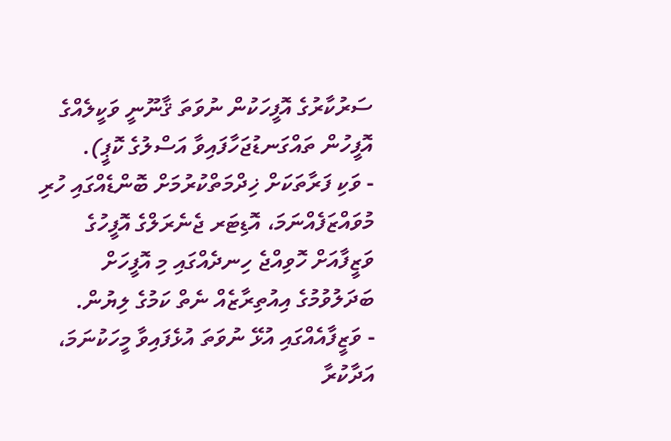ސަރުކާރުގެ އޮފީހަކުން ނުވަތަ ޤާނޫނީ ވަކީލެއްގެ އޮފީހުން ތައްގަނޑުޖަހާފައިވާ އަސްލުގެ ކޮޕީ).
- ވަކި ފަރާތަކަށް ޚިދްމަތްކުރުމަށް ބޮންޑެއްގައި ހުރި މުވައްޒަފެއްނަމަ، އޮޑިޓަރ ޖެނެރަލްގެ އޮފީހުގެ ވަޒީފާއަށް ހޮވިއްޖެ ހިނދެއްގައި މި އޮފީހަށް ބަދަލުވުމުގެ އިއުތިރާޒެއް ނެތް ކަމުގެ ލިޔުން.
- ވަޒީފާއެއްގައި އުޅޭ ނުވަތަ އުޅެފައިވާ މީހަކުނަމަ، އަދާކުރާ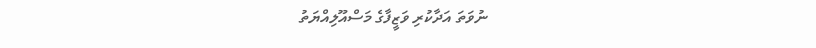ނުވަތަ އަދާކުރި ވަޒީފާގެ މަސްއޫލިއްޔަތު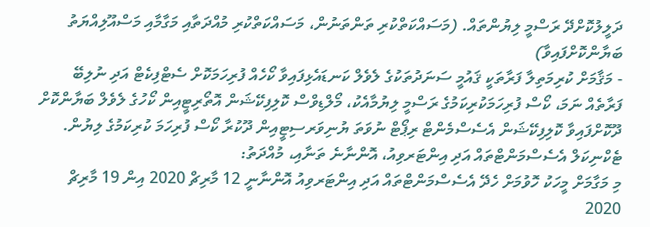ދަލީލުކޮށްދޭ ރަސްމީ ލިޔުންތައް. (މަސައްކަތްކުރި ތަންތަނުން، މަސައްކަތްކުރި މުއްދަތާއި މަގާމާއި މަސްއޫލިއްޔަތު ބަޔާންކޮށްފައިވާ)
- މަޤާމަށް ކުރިމަތިލާ ފަރާތަކީ ޤައުމީ ސަނަދުތަކުގެ ލެވެލް ކަނޑައެޅިފައިވާ ކޯހެއް ފުރިހަމަކޮށް ސެޓްފިކެޓް އަދި ނުލިބޭ ފަރާތެއް ނަމަ، ކޯސް ފުރިހަމަކުރިކަމުގެ ރަސްމީ ލިޔުމާއެކު، މޯލްޑިވްސް ކޮލިފިކޭޝަން އޮތޯރިޓީއިން ކޯހުގެ ލެވެލް ބަޔާންކޮށް ދޫކޮށްފައިވާ ކޮލިފިކޭޝަން އެސެސްމެންޓް ރިޕޯޓް ނުވަތަ ޔުނިވަރސިޓީއިން ދޫކުރާ ކޯސް ފުރިހަމަ ކުރިކަމުގެ ލިޔުން.
ޓެކްނިކަލް އެސެސްމަންޓްތައް އަދި އިންޓަރވިއު، އޮންނާނެ ތަނާއި، މުއްދަތު:
މި މަގާމަށް މީހަކު ހޮވުމަށް ހެދޭ އެސެސްމަންޓްތައް އަދި އިންޓަރވިއު އޮންނާނީ 12 މާރިޗް 2020 އިން 19 މާރިޗް 2020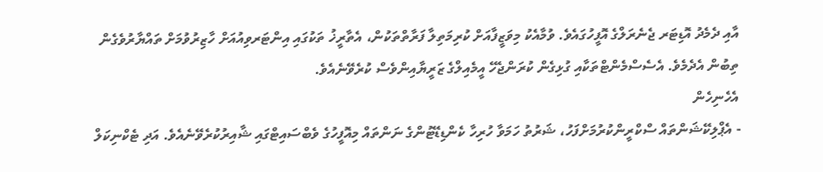އާއި ދެމެދު އޮޑިޓަރ ޖެނެރަލްގެ އޮފީހުގައެވެ. ވުމާއެކު މިވަޒީފާއަށް ކުރިމަތިލާ ފަރާތްތަކުން، އެތާރީޚު ތަކުގައި އިންޓަރވިއުއަށް ހާޒިރުވުމަށް ތައްޔާރުވެގެން ތިބުން އެދެމެވެ. އެސެސްމެންޓްތަކާއި ގުޅިގެން ކުރަންޖެހޭ އީމެއިލްގެ ޒަރީޔާއިންވެސް ކުރެވޭނެއެވެ.
އެހެނިހެން
- އެޕްލިކޭޝަންތައް ސްކްރީންކުރުމަށްފަހު، ޝަރުތު ހަމަވާ ހުރިހާ ކެންޑިޑޭޓުންގެ ނަންތައް މިއޮފީހުގެ ވެބްސައިޓްގައި ޝާއިރުކުރެވޭނެއެވެ. އަދި ޓެކްނިކަލް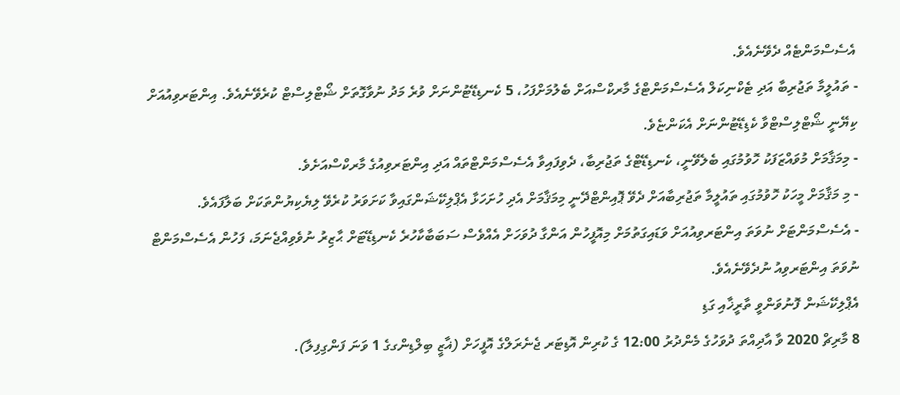އެސެސްމަންޓެއް ދެވޭނެއެވެ.
- ތައުލީމާ ތަޖުރިބާ އަދި ޓެކްނިކަލް އެސެސްމަންޓްގެ މާރކްސްއަށް ބެލުމަށްފަހު، 5 ކެނޑިޑޭޓުންނަށް ވުރެ މަދު ނުވާގޮތަށް ޝޯޓްލިސްޓް ކުރެވޭނެއެވެ. އިންޓަރވިއުއަށް ކިޔޭނީ ޝޯޓްލިސްޓްވާ ކެޑިޑޭޓުންނަށް އެކަންޏެވެ.
- މިމަޤާމަށް މުވައްޒަފަކު ހޮވުމުގައި ބެލެވޭނީ، ކެނޑިޑޭޓްގެ ތަޖުރިބާ، ދެވިފައިވާ އެސެސްމަންޓްތައް އަދި އިންޓަރވިއުގެ މާރކްސްއަށެވެ.
- މި މަޤާމަށް މީހަކު ހޮވުމުގައި ތައުލީމާ ތަޖުރިބާއަށް ދެވޭ ޕޮއިންޓްދޭނީ މިމަޤާމަށް އެދި ހުށަހަޅާ އެޕްލިކޭޝަންގައިވާ ކަށަވަރު ކުރެވޭ ލިޔެކިޔުންތަކަށް ބަލާފައެވެ.
- އެސެސްމަންޓަށް ނުވަތަ އިންޓަރވިއުއަށް ވަޑައިގަތުމަށް މިއޮފީހުން އަންގާ ދުވަހަށް އެއްވެސް ސަބަބާކާހުރެ ކެނޑިޑޭޓަށް ޙާޒިރު ނުވެވިއްޖެނަމަ، ފަހުން އެސެސްމަންޓް ނުވަތަ އިންޓަރވިއު ނުދެވޭނެއެވެ.
އެޕްލިކޭޝަން ފޮނުވަންވީ ތާރީޚާއި ގަޑި
8 މާރިޗް 2020 ވާ އާދިއްތަ ދުވަހުގެ މެންދުރު 12:00 ގެ ކުރިން އޮޑިޓަރ ޖެނެރަލްގެ އޮފީހަށް (ޣާޒީ ބިލްޑިންގގެ 1 ވަނަ ފަންގިފިލާ).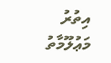އިތުރު މަޢުލޫމާތު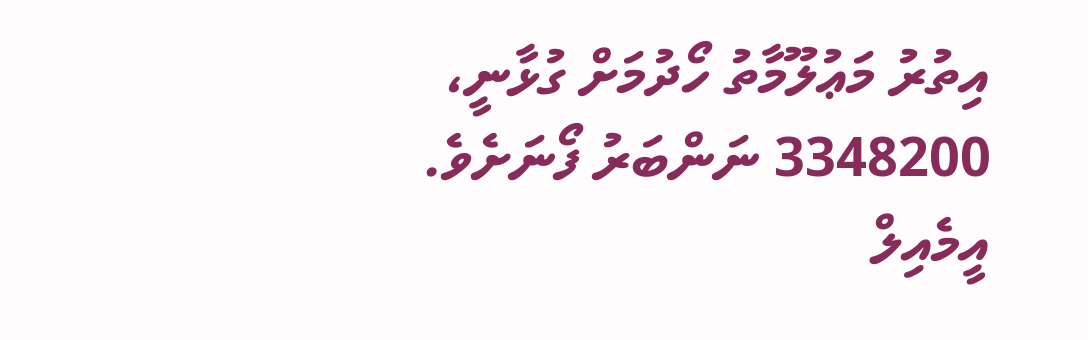އިތުރު މަޢުލޫމާތު ހޯދުމަށް ގުޅާނީ، 3348200 ނަންބަރު ފޯނަށެވެ.
އީމެއިލް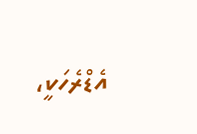އެޑްރެހަކީ،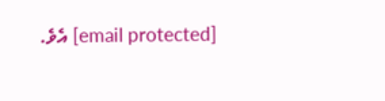[email protected] އެވެ.